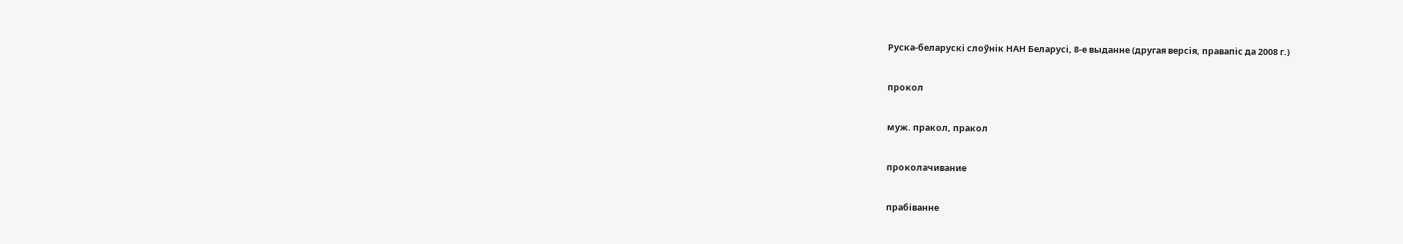Руска-беларускі слоўнік НАН Беларусі, 8-е выданне (другая версія, правапіс да 2008 г.)

прокол

муж. пракол, пракол

проколачивание

прабіванне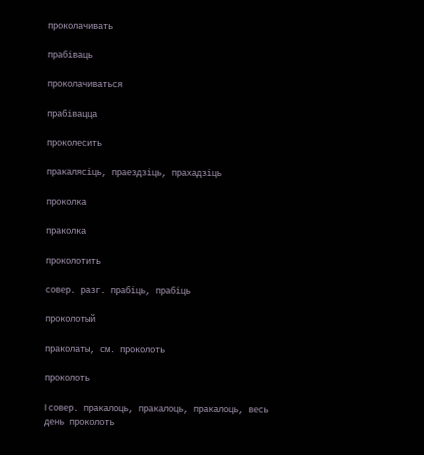проколачивать

прабіваць

проколачиваться

прабівацца

проколесить

пракалясіць, праездзіць, прахадзіць

проколка

праколка

проколотить

совер. разг. прабіць, прабіць

проколотый

праколаты, см. проколоть

проколоть

I совер. пракалоць, пракалоць, пракалоць, весь день проколоть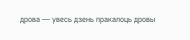дрова — увесь дзень пракалоць дровы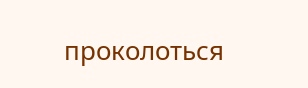проколоться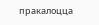пракалоцца